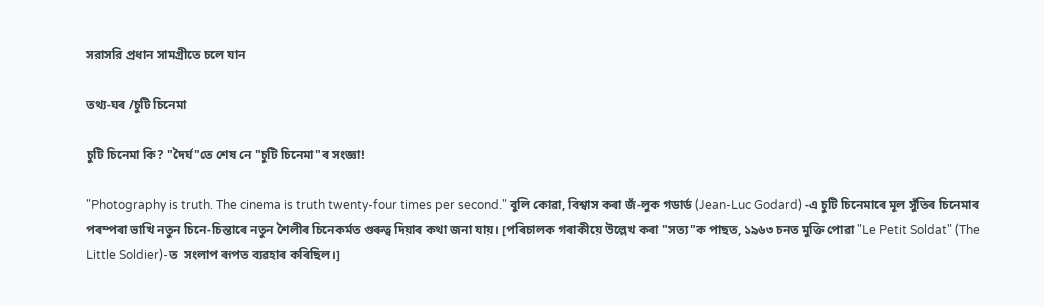সরাসরি প্রধান সামগ্রীতে চলে যান

তথ্য-ঘৰ /চুটি চিনেমা

চুটি চিনেমা কি? "দৈৰ্ঘ"তে শেষ নে "চুটি চিনেমা"ৰ সংজ্ঞা!

"Photography is truth. The cinema is truth twenty-four times per second." বুলি কোৱা, বিশ্বাস কৰা জঁ-লুক গডাৰ্ড (Jean-Luc Godard) -এ চুটি চিনেমাৰে মূল সুঁতিৰ চিনেমাৰ পৰম্পৰা ভাখি নতুন চিনে-চিন্তাৰে নতুন শৈলীৰ চিনেকৰ্মত গুৰুত্ব দিয়াৰ কথা জনা যায়। [পৰিচালক গৰাকীয়ে উল্লেখ কৰা "সত্য"ক পাছত, ১৯৬৩ চনত মুক্তি পোৱা "Le Petit Soldat" (The Little Soldier)-ত  সংলাপ ৰূপত ব্যৱহাৰ কৰিছিল।]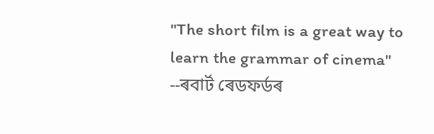"The short film is a great way to learn the grammar of cinema" --ৰবাৰ্ট ৰেডফৰ্ডৰ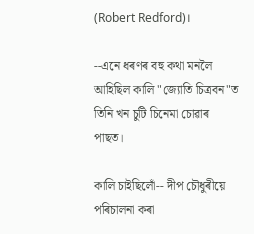(Robert Redford)।

--এনে ধৰণৰ বহু কথা মনলৈ আহিছিল কালি "জ্যোতি চিত্ৰবন"ত তিনি খন চুটি চিনেমা চোৱাৰ পাছত।

কালি চাইছিলোঁ-- দীপ চৌধুৰীয়ে পৰিচালনা কৰা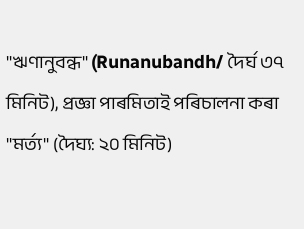"ঋণানুবন্ধ" (Runanubandh/ দৈৰ্ঘ ৩৭ মিনিট), প্ৰজ্ঞা পাৰমিতাই পৰিচালনা কৰা "মৰ্ত্য" (দৈঘ্য: ২০ মিনিট)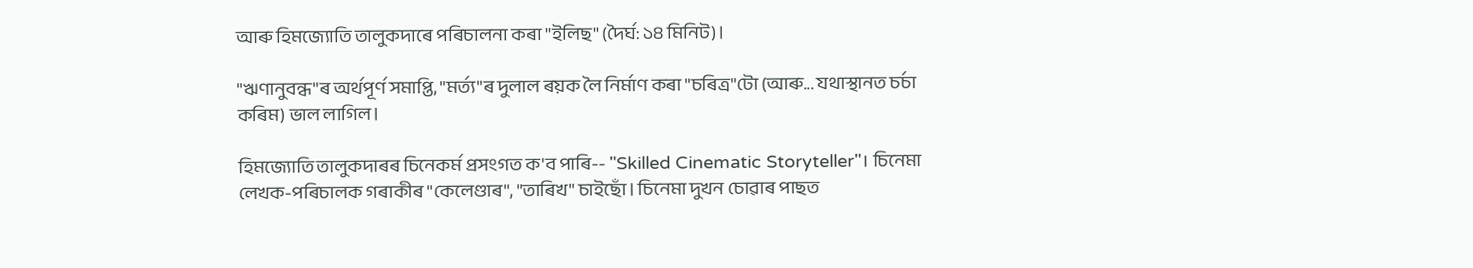আৰু হিমজ্যোতি তালুকদাৰে পৰিচালনা কৰা "ইলিছ" (দৈৰ্ঘ: ১৪ মিনিট)।

"ঋণানুবন্ধ"ৰ অৰ্থপূৰ্ণ সমাপ্তি, "মৰ্ত্য"ৰ দুলাল ৰয়ক লৈ নিৰ্মাণ কৰা "চৰিত্ৰ"টো (আৰু... যথাস্থানত চৰ্চা কৰিম) ভাল লাগিল।

হিমজ্যোতি তালুকদাৰৰ চিনেকৰ্ম প্ৰসংগত ক'ব পাৰি-- "Skilled Cinematic Storyteller"। চিনেমা লেখক-পৰিচালক গৰাকীৰ "কেলেণ্ডাৰ", "তাৰিখ" চাইছোঁ। চিনেমা দুখন চোৱাৰ পাছত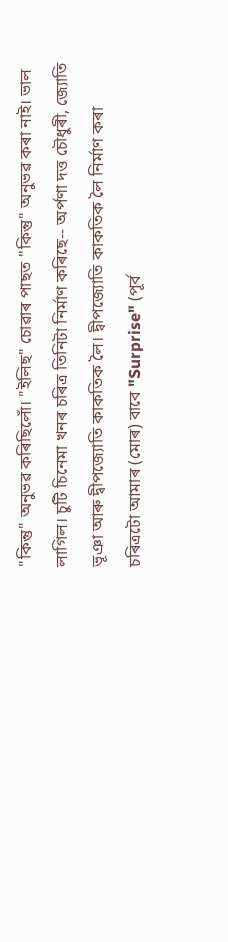"কিন্তু" অনুভৱ কৰিছিলোঁ। "ইলিছ" চোৱাৰ পাছত "কিন্তু" অনুভৱ কৰা নাই। ভাল লাগিল। চুটি চিনেমা খনৰ চৰিত্ৰ তিনিটা নিৰ্মাণ কৰিছে-- অৰ্পণা দত্ত চৌধুৰী, জ্যোতি ভূঞা আৰু দ্বীপজ্যোতি কাকতিক লৈ। দ্বীপজ্যোতি কাকতিক লৈ নিৰ্মাণ কৰা চৰিত্ৰটো আমাৰ (মোৰ) বাবে "Surprise" (পূৰ্ব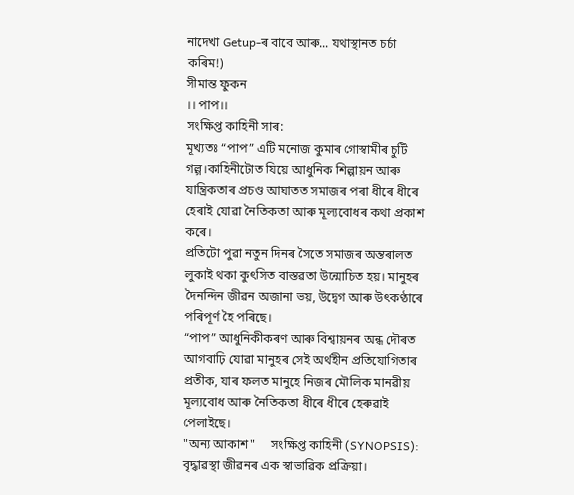নাদেখা Getup-ৰ বাবে আৰু... যথাস্থানত চৰ্চা কৰিম!)
সীমান্ত ফুকন
।। পাপ।।
সংক্ষিপ্ত কাহিনী সাৰ:
মূখ্যতঃ “পাপ” এটি মনোজ কুমাৰ গোস্বামীৰ চুটি গল্গ।কাহিনীটোত যিয়ে আধুনিক শিল্পায়ন আৰু যান্ত্ৰিকতাৰ প্ৰচণ্ড আঘাতত সমাজৰ পৰা ধীৰে ধীৰে হেৰাই যোৱা নৈতিকতা আৰু মূল্যবোধৰ কথা প্ৰকাশ কৰে।
প্ৰতিটো পুৱা নতুন দিনৰ সৈতে সমাজৰ অন্তৰালত লুকাই থকা কুৎসিত বাস্তৱতা উন্মোচিত হয়। মানুহৰ দৈনন্দিন জীৱন অজানা ভয়, উদ্বেগ আৰু উৎকণ্ঠাৰে পৰিপূৰ্ণ হৈ পৰিছে।
“পাপ” আধুনিকীকৰণ আৰু বিশ্বায়নৰ অন্ধ দৌৰত আগবাঢ়ি যোৱা মানুহৰ সেই অৰ্থহীন প্ৰতিযোগিতাৰ প্ৰতীক, যাৰ ফলত মানুহে নিজৰ মৌলিক মানৱীয় মূল্যবোধ আৰু নৈতিকতা ধীৰে ধীৰে হেৰুৱাই পেলাইছে।
"অন্য আকাশ"     সংক্ষিপ্ত কাহিনী (SYNOPSIS):
বৃদ্ধাৱস্থা জীৱনৰ এক স্বাভাৱিক প্ৰক্ৰিয়া।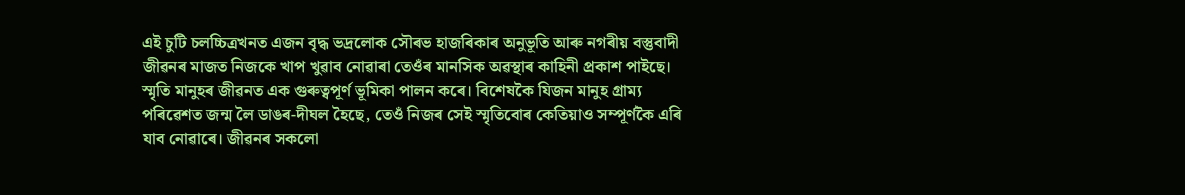এই চুটি চলচ্চিত্ৰখনত এজন বৃদ্ধ ভদ্ৰলোক সৌৰভ হাজৰিকাৰ অনুভূতি আৰু নগৰীয় বস্তুবাদী জীৱনৰ মাজত নিজকে খাপ খুৱাব নোৱাৰা তেওঁৰ মানসিক অৱস্থাৰ কাহিনী প্ৰকাশ পাইছে।
স্মৃতি মানুহৰ জীৱনত এক গুৰুত্বপূৰ্ণ ভূমিকা পালন কৰে। বিশেষকৈ যিজন মানুহ গ্ৰাম্য পৰিৱেশত জন্ম লৈ ডাঙৰ-দীঘল হৈছে, তেওঁ নিজৰ সেই স্মৃতিবোৰ কেতিয়াও সম্পূৰ্ণকৈ এৰি যাব নোৱাৰে। জীৱনৰ সকলো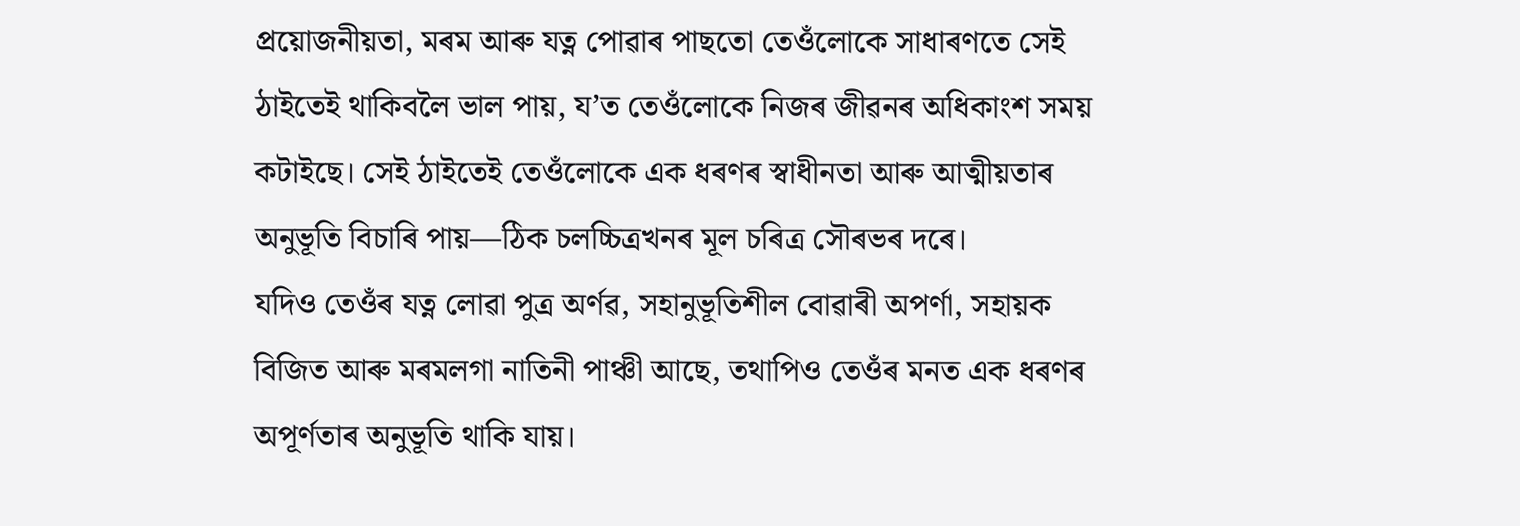প্ৰয়োজনীয়তা, মৰম আৰু যত্ন পোৱাৰ পাছতো তেওঁলোকে সাধাৰণতে সেই ঠাইতেই থাকিবলৈ ভাল পায়, য’ত তেওঁলোকে নিজৰ জীৱনৰ অধিকাংশ সময় কটাইছে। সেই ঠাইতেই তেওঁলোকে এক ধৰণৰ স্বাধীনতা আৰু আত্মীয়তাৰ অনুভূতি বিচাৰি পায়—ঠিক চলচ্চিত্ৰখনৰ মূল চৰিত্ৰ সৌৰভৰ দৰে।
যদিও তেওঁৰ যত্ন লোৱা পুত্ৰ অৰ্ণৱ, সহানুভূতিশীল বোৱাৰী অপৰ্ণা, সহায়ক বিজিত আৰু মৰমলগা নাতিনী পাঞ্চী আছে, তথাপিও তেওঁৰ মনত এক ধৰণৰ অপূৰ্ণতাৰ অনুভূতি থাকি যায়।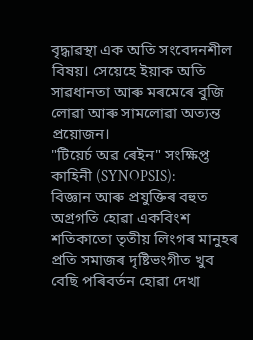বৃদ্ধাৱস্থা এক অতি সংবেদনশীল বিষয়। সেয়েহে ইয়াক অতি সাৱধানতা আৰু মৰমেৰে বুজি লোৱা আৰু সামলোৱা অত্যন্ত প্ৰয়োজন।
"টিয়েৰ্চ অৱ ৰেইন" সংক্ষিপ্ত কাহিনী (SYNOPSIS):
বিজ্ঞান আৰু প্ৰযুক্তিৰ বহুত অগ্ৰগতি হোৱা একবিংশ শতিকাতো তৃতীয় লিংগৰ মানুহৰ প্ৰতি সমাজৰ দৃষ্টিভংগীত খুব বেছি পৰিবর্তন হোৱা দেখা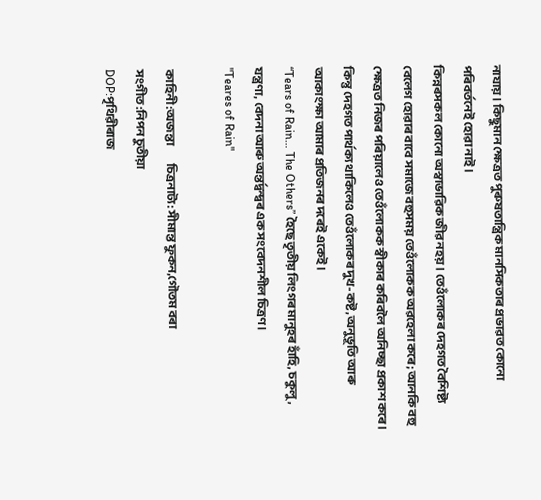নাযায়। কিছুমান ক্ষেত্ৰত পুৰুষতান্ত্ৰিক মানসিকতাৰ প্ৰভাৱত কোনো পৰিবর্তনেই হোৱা নাই।
কিন্নৰসকল কোনো অস্বাভাৱিক জীৱ নহয়। তেওঁলোকৰ দেহগত বৈশিষ্ট্য বেলেগ হোৱাৰ বাবে সমাজে বহুসময় তেওঁলোকক অৱহেলা কৰে; আনকি বহু ক্ষেত্ৰত নিজৰ পৰিয়ালেও তেওঁলোকক স্বীকাৰ কৰিবলৈ অনিচ্ছা প্ৰকাশ কৰে।
কিন্তু দেহগত পাৰ্থক্য থাকিলেও তেওঁলোকৰ দুখ-কষ্ট, অনুভূতি আৰু আকাংক্ষা আমাৰ প্ৰতিজনৰ দৰেই একেই।
“Tears of Rain… The Others” হৈছে তৃতীয় লিংগৰ মানুহৰ হাঁহি, চকুলু, যন্ত্ৰণা, বেদনা আৰু অন্তৰ্দ্বন্দ্বৰ এক সংবেদনশীল চিত্ৰণ।
"Teares of Rain"

কাহিনী:অজন্তা         চিত্ৰনাট্য: সীমান্ত ফুকন,গৌতম বৰা
সংগীত:নিপন চুতীয়া
DOP:পৃথিৱীৰাজ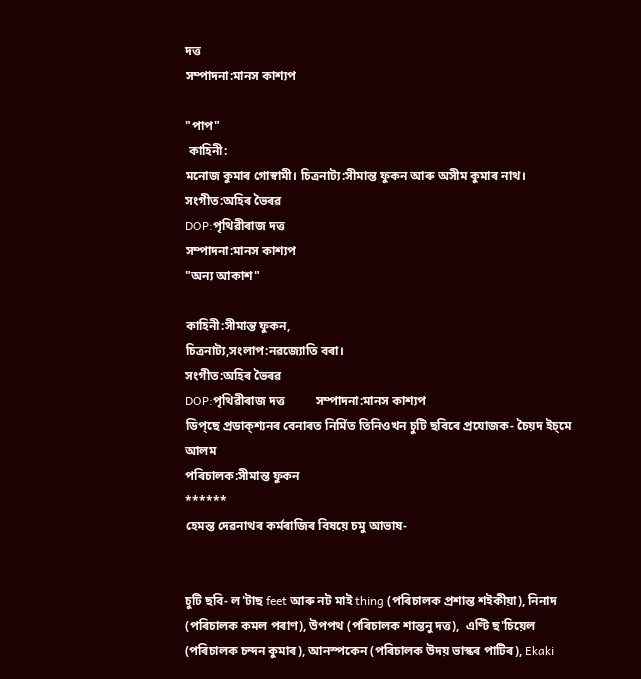দত্ত
সম্পাদনা:মানস কাশ্যপ

"পাপ"
 কাহিনী:
মনোজ কুমাৰ গোস্বামী। চিত্ৰনাট্য:সীমান্ত ফুকন আৰু অসীম কুমাৰ নাথ।
সংগীত:অহিৰ ভৈৰৱ
DOP:পৃথিৱীৰাজ দত্ত
সম্পাদনা:মানস কাশ্যপ
"অন্য আকাশ"

কাহিনী:সীমান্ত ফুকন,
চিত্ৰনাট্য,সংলাপ:নৱজ্যোতি বৰা।
সংগীত:অহিৰ ভৈৰৱ
DOP:পৃথিৱীৰাজ দত্ত          সম্পাদনা:মানস কাশ্যপ
ডিপ্‌ছে প্ৰডাক্‌শ্যনৰ বেনাৰত নিৰ্মিত তিনিওখন চুটি ছবিৰে প্ৰযোজক- চৈয়দ ইচ্‌মে আলম
পৰিচালক:সীমান্ত ফুকন
******
হেমন্ত দেৱনাথৰ কৰ্মৰাজিৰ বিষয়ে চমু আভাষ-


চুটি ছবি- ল'টাছ feet আৰু নট মাই thing (পৰিচালক প্ৰশান্ত শইকীয়া), নিনাদ (পৰিচালক কমল পৰাণ), উপপথ (পৰিচালক শান্তনু দত্ত),  এণ্টি ছ'চিয়েল (পৰিচালক চন্দন কুমাৰ), আনস্পকেন (পৰিচালক উদয় ভাস্কৰ পাটিৰ), Ekaki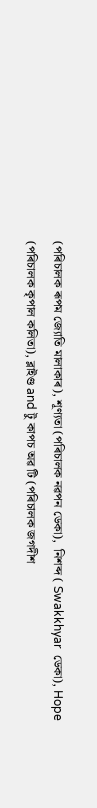(পৰিচালক ৰূপম জ্যোতি মালাকাৰ), শূণ্যতা (পৰিচালক নৱপন ডেকা),  নিশব্দ ( Swakkhyar  ডেকা), Hope (পৰিচালক কৃপাল কলিতা), ব্লাইণ্ড and টু কাপচ অৱ টি (পৰিচালক জগদীশ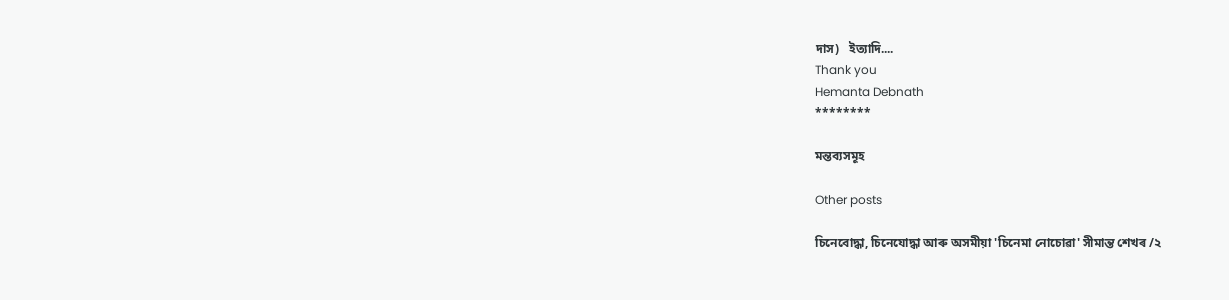দাস)   ইত্যাদি....
Thank you
Hemanta Debnath
********

মন্তব্যসমূহ

Other posts

চিনেবোদ্ধা, চিনেযোদ্ধা আৰু অসমীয়া 'চিনেমা নোচোৱা' সীমান্ত শেখৰ /২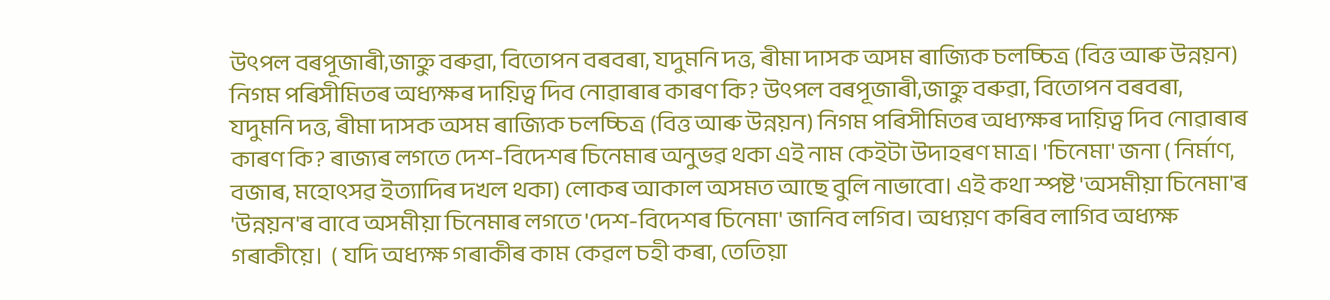উৎপল বৰপূজাৰী,জাহ্নু বৰুৱা, বিতোপন বৰবৰা, যদুমনি দত্ত, ৰীমা দাসক অসম ৰাজ্যিক চলচ্চিত্ৰ (বিত্ত আৰু উন্নয়ন) নিগম পৰিসীমিতৰ অধ্যক্ষৰ দায়িত্ব দিব নোৱাৰাৰ কাৰণ কি? উৎপল বৰপূজাৰী,জাহ্নু বৰুৱা, বিতোপন বৰবৰা, যদুমনি দত্ত, ৰীমা দাসক অসম ৰাজ্যিক চলচ্চিত্ৰ (বিত্ত আৰু উন্নয়ন) নিগম পৰিসীমিতৰ অধ্যক্ষৰ দায়িত্ব দিব নোৱাৰাৰ কাৰণ কি? ৰাজ্যৰ লগতে দেশ-বিদেশৰ চিনেমাৰ অনুভৱ থকা এই নাম কেইটা উদাহৰণ মাত্ৰ। 'চিনেমা' জনা ( নিৰ্মাণ, বজাৰ, মহোৎসৱ ইত্যাদিৰ দখল থকা) লোকৰ আকাল অসমত আছে বুলি নাভাবো। এই কথা স্পষ্ট 'অসমীয়া চিনেমা'ৰ 'উন্নয়ন'ৰ বাবে অসমীয়া চিনেমাৰ লগতে 'দেশ-বিদেশৰ চিনেমা' জানিব লগিব। অধ্যয়ণ কৰিব লাগিব অধ্যক্ষ গৰাকীয়ে।  ( যদি অধ্যক্ষ গৰাকীৰ কাম কেৱল চহী কৰা, তেতিয়া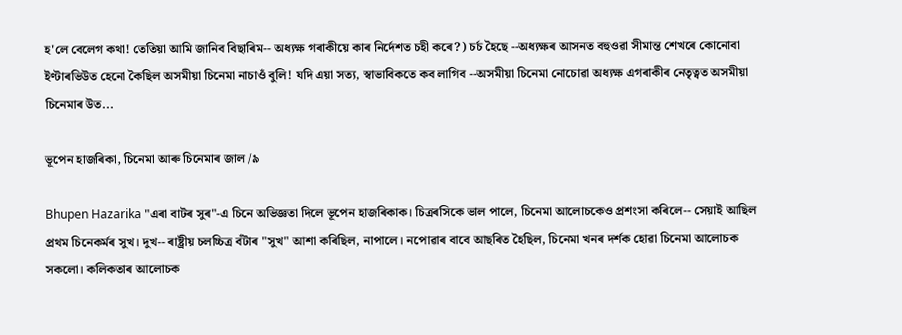হ'লে বেলেগ কথা! তেতিয়া আমি জানিব বিছাৰিম-- অধ্যক্ষ গৰাকীয়ে কাৰ নিৰ্দেশত চহী কৰে?) চৰ্চ হৈছে --অধ্যক্ষৰ আসনত বহুওৱা সীমান্ত শেখৰে কোনোবা ইণ্টাৰভিউত হেনো কৈছিল অসমীয়া চিনেমা নাচাওঁ বুলি! যদি এয়া সত্য, স্বাভাবিকতে কব লাগিব --অসমীয়া চিনেমা নোচোৱা অধ্যক্ষ এগৰাকীৰ নেতৃত্বত অসমীয়া চিনেমাৰ উত...

ভূপেন হাজৰিকা, চিনেমা আৰু চিনেমাৰ জাল /৯

Bhupen Hazarika "এৰা বাটৰ সুৰ"-এ চিনে অভিজ্ঞতা দিলে ভূপেন হাজৰিকাক। চিত্ৰৰসিকে ভাল পালে, চিনেমা আলোচকেও প্ৰশংসা কৰিলে-- সেয়াই আছিল প্ৰথম চিনেকৰ্মৰ সুখ। দুখ-- ৰাষ্ট্ৰীয় চলচ্চিত্ৰ বঁটাৰ "সুখ" আশা কৰিছিল, নাপালে। নপোৱাৰ বাবে আছৰিত হৈছিল, চিনেমা খনৰ দৰ্শক হোৱা চিনেমা আলোচক সকলো। কলিকতাৰ আলোচক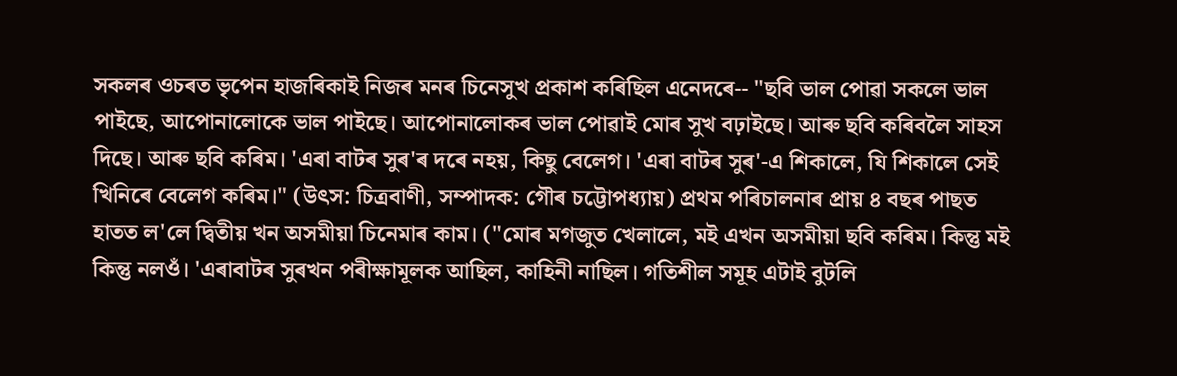সকলৰ ওচৰত ভৃপেন হাজৰিকাই নিজৰ মনৰ চিনেসুখ প্ৰকাশ কৰিছিল এনেদৰে-- "ছবি ভাল পোৱা সকলে ভাল পাইছে, আপোনালোকে ভাল পাইছে। আপোনালোকৰ ভাল পোৱাই মোৰ সুখ বঢ়াইছে। আৰু ছবি কৰিবলৈ সাহস দিছে। আৰু ছবি কৰিম। 'এৰা বাটৰ সুৰ'ৰ দৰে নহয়, কিছু বেলেগ। 'এৰা বাটৰ সুৰ'-এ শিকালে, যি শিকালে সেই খিনিৰে বেলেগ কৰিম।" (উৎস: চিত্ৰবাণী, সম্পাদক: গৌৰ চট্টোপধ্যায়) প্ৰথম পৰিচালনাৰ প্ৰায় ৪ বছৰ পাছত হাতত ল'লে দ্বিতীয় খন অসমীয়া চিনেমাৰ কাম। ("মোৰ মগজুত খেলালে, মই এখন অসমীয়া ছবি কৰিম। কিন্তু মই কিন্তু নলওঁ। 'এৰাবাটৰ সুৰখন পৰীক্ষামূলক আছিল, কাহিনী নাছিল। গতিশীল সমূহ এটাই বুটলি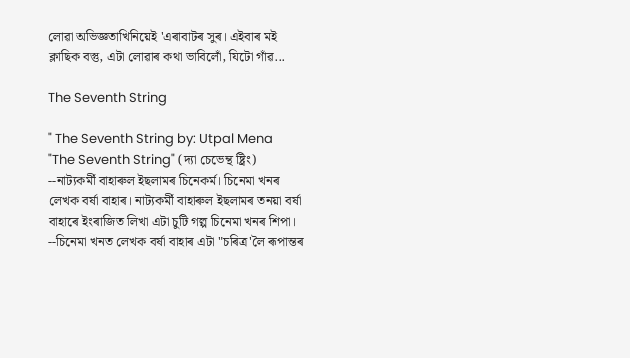লোৱা অভিজ্ঞতাখিনিয়েই 'এৰাবাটৰ সুৰ। এইবাৰ মই ক্লাছিক বস্তু, এটা লোৱাৰ কথা ভাবিলোঁ, যিটো গাঁৱ...

The Seventh String

" The Seventh String by: Utpal Mena "The Seventh String" (দ্যা চেভেন্থ ষ্ট্ৰিং) --নাট্যকৰ্মী বাহাৰুল ইছলামৰ চিনেকৰ্ম। চিনেমা খনৰ লেখক বৰ্ষা বাহাৰ। নাট্যকৰ্মী বাহাৰুল ইছলামৰ তনয়া বৰ্ষা বাহাৰে ইংৰাজিত লিখা এটা চুটি গল্প চিনেমা খনৰ শিপা। --চিনেমা খনত লেখক বৰ্ষা বাহাৰ এটা "চৰিত্ৰ'লৈ ৰূপান্তৰ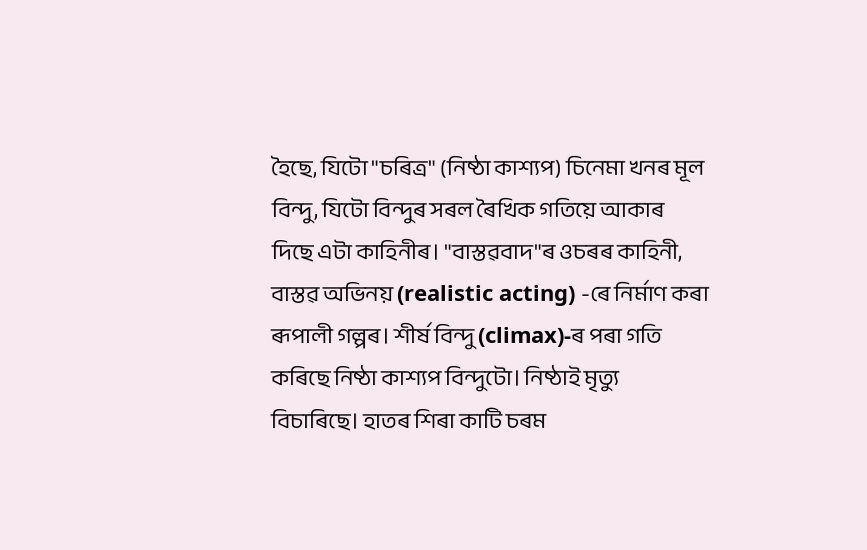হৈছে, যিটো "চৰিত্ৰ" (নিষ্ঠা কাশ্যপ) চিনেমা খনৰ মূল বিন্দু, যিটো বিন্দুৰ সৰল ৰৈখিক গতিয়ে আকাৰ দিছে এটা কাহিনীৰ। "বাস্তৱবাদ"ৰ ওচৰৰ কাহিনী, বাস্তৱ অভিনয় (realistic acting) -ৰে নিৰ্মাণ কৰা ৰূপালী গল্পৰ। শীৰ্ষ বিন্দু (climax)-ৰ পৰা গতি কৰিছে নিষ্ঠা কাশ্যপ বিন্দুটো। নিষ্ঠাই মৃত্যু বিচাৰিছে। হাতৰ শিৰা কাটি চৰম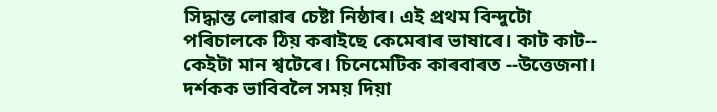সিদ্ধান্ত লোৱাৰ চেষ্টা নিষ্ঠাৰ। এই প্ৰথম বিন্দুটো পৰিচালকে ঠিয় কৰাইছে কেমেৰাৰ ভাষাৰে। কাট কাট-- কেইটা মান শ্বটেৰে। চিনেমেটিক কাৰবাৰত --উত্তেজনা। দৰ্শকক ভাবিবলৈ সময় দিয়া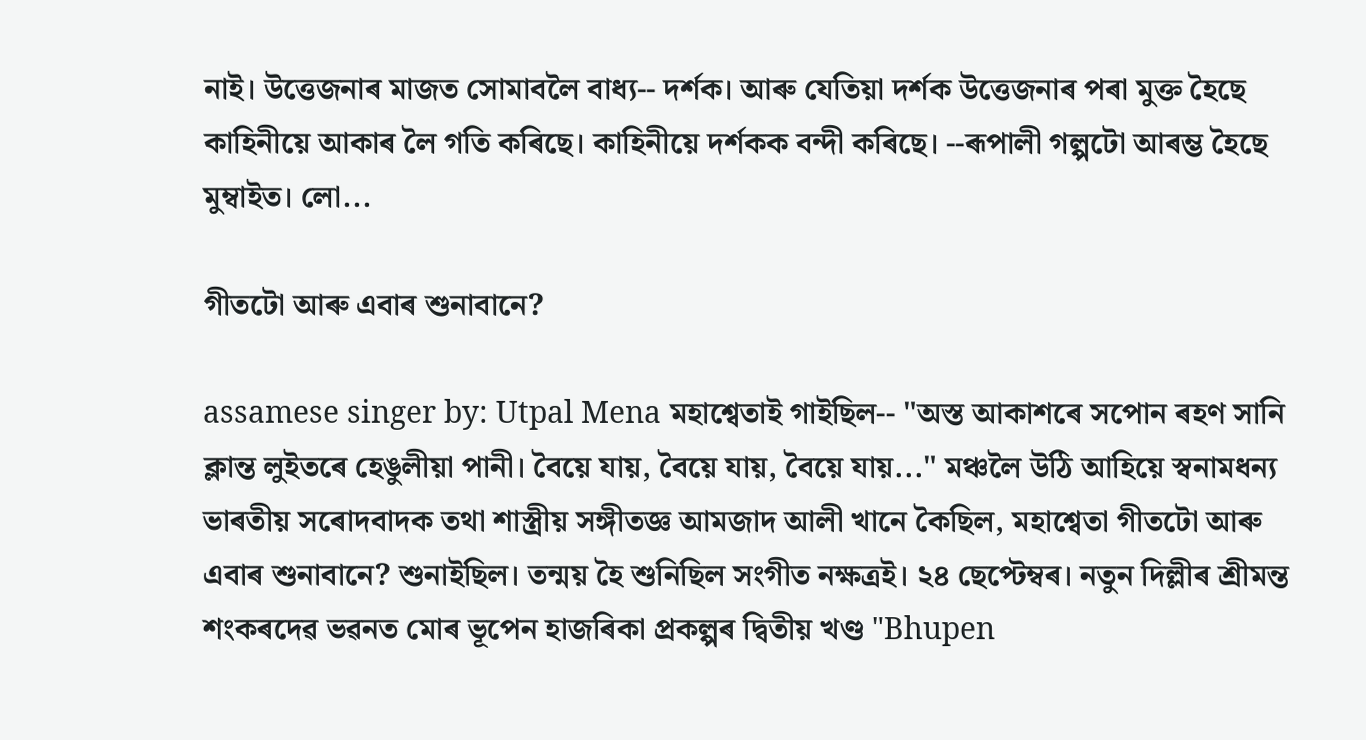নাই। উত্তেজনাৰ মাজত সোমাবলৈ বাধ্য-- দৰ্শক। আৰু যেতিয়া দৰ্শক উত্তেজনাৰ পৰা মুক্ত হৈছে কাহিনীয়ে আকাৰ লৈ গতি কৰিছে। কাহিনীয়ে দৰ্শকক বন্দী কৰিছে। --ৰূপালী গল্পটো আৰম্ভ হৈছে মুম্বাইত। লো...

গীতটো আৰু এবাৰ শুনাবানে?

assamese singer by: Utpal Mena মহাশ্বেতাই গাইছিল-- "অস্ত আকাশৰে সপোন ৰহণ সানি ক্লান্ত লুইতৰে হেঙুলীয়া পানী। বৈয়ে যায়, বৈয়ে যায়, বৈয়ে যায়..." মঞ্চলৈ উঠি আহিয়ে স্বনামধন্য ভাৰতীয় সৰোদবাদক তথা শাস্ত্রীয় সঙ্গীতজ্ঞ আমজাদ আলী খানে কৈছিল, মহাশ্বেতা গীতটো আৰু এবাৰ শুনাবানে? শুনাইছিল। তন্ময় হৈ শুনিছিল সংগীত নক্ষত্ৰই। ২৪ ছেপ্টেম্বৰ। নতুন দিল্লীৰ শ্ৰীমন্ত শংকৰদেৱ ভৱনত মোৰ ভূপেন হাজৰিকা প্ৰকল্পৰ দ্বিতীয় খণ্ড "Bhupen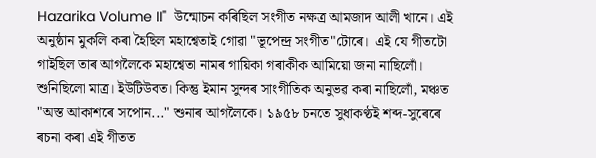Hazarika Volume II"  উন্মোচন কৰিছিল সংগীত নক্ষত্ৰ আমজাদ আলী খানে। এই অনুষ্ঠান মুকলি কৰা হৈছিল মহাশ্বেতাই গোৱা "ভূপেন্দ্ৰ সংগীত"টোৰে।  এই যে গীতটো গাইছিল তাৰ আগলৈকে মহাশ্বেতা নামৰ গায়িকা গৰাকীক আমিয়ো জনা নাছিলোঁ। শুনিছিলো মাত্ৰ। ইউটিউবত। কিন্তু ইমান সুন্দৰ সাংগীতিক অনুভৱ কৰা নাছিলোঁ, মঞ্চত "অস্ত আকাশৰে সপোন..." শুনাৰ আগলৈকে। ১৯৫৮ চনতে সুধাকণ্ঠই শব্দ-সুৰেৰে ৰচনা কৰা এই গীতত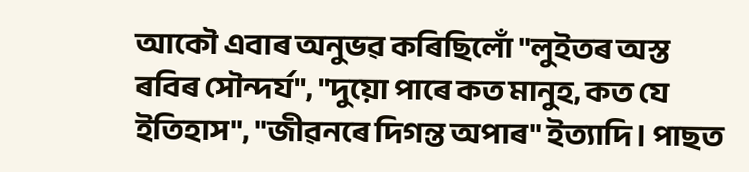আকৌ এবাৰ অনুভৱ কৰিছিলোঁ "লুইতৰ অস্ত ৰবিৰ সৌন্দৰ্য", "দুয়ো পাৰে কত মানুহ, কত যে ইতিহাস", "জীৱনৰে দিগন্ত অপাৰ" ইত্যাদি। পাছত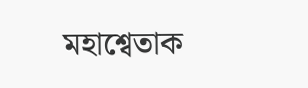মহাশ্বেতাক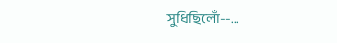সুধিছিলোঁ--...